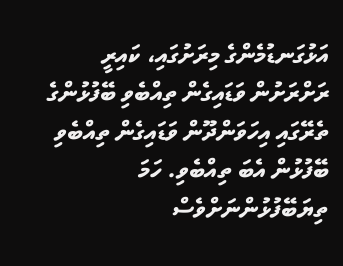އަޅުގަނޑުމެންގެ މިރަށުގައި، ކައިރީ ރަށްރަށުން ވަޑައިގެން ތިއްބެވި ބޭފުޅުންގެ ތެރޭގައި އިހަވަންދޫން ވަޑައިގެން ތިއްބެވި ބޭފުޅުން އެބަ ތިއްބެވި. ހަމަ ތިޔަބޭފުޅުންނަށްވެސް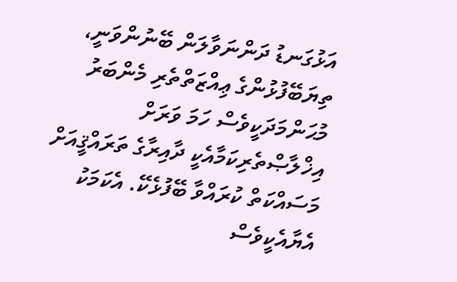އަޅުގަނޑު ދަންނަވާލަން ބޭނުންވަނީ، ތިޔަބޭފުޅުންގެ ޢިއްޒަތްތެރި މެންބަރު މުޙަންމަދަކީވެސް ހަމަ ވަރަށް އިޚްލާޞްތެރިކަމާއެކީ ދާއިރާގެ ތަރައްޤީއަށް މަސައްކަތް ކުރައްވާ ބޭފުޅެކޭ. އެކަމަކު އެޔާއެކީވެސް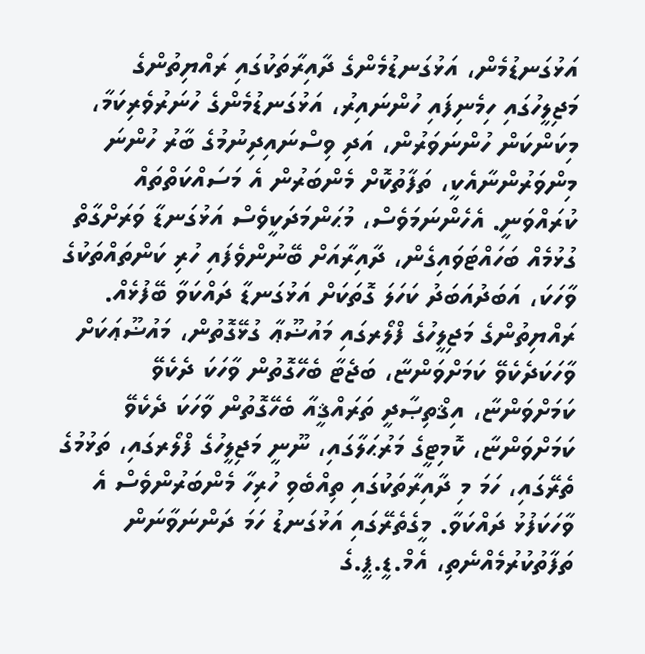އަޅުގަނޑުމެން، އަޅުގަނޑުމެންގެ ދާއިރާތަކުގައި ރައްޔިތުންގެ މަޖިލީހުގައި ހިމެނިފައި ހުންނައިރު، އަޅުގަނޑުމެންގެ ހުނަރުވެރިކަމާ، މިކަންކަން ހުންނަވަރުން، އަދި ވިސްނައިދިނުމުގެ ބާރު ހުންނަ މިންވަރުންނާއެކީ، ތަފާތުކޮށް މެންބަރުން އެ މަސައްކަތްތައް ކުރައްވަނީ. އެހެންނަމަވެސް، މުޙަންމަދަކީވެސް އަޅުގަނޑާ ވަރަށްގާތް ގުޅުމެއް ބަހައްޓަވައިގެން، ދާއިރާއަށް ބޭނުންވެފައި ހުރި ކަންތައްތަކުގެ ވާހަކަ، އަބަދުއަބަދު ކަހަލަ ގޮތަކަށް އަޅުގަނޑާ ދައްކަވާ ބޭފުޅެއް. ރައްޔިތުންގެ މަޖިލީހުގެ ފްލޯރގައި މައުޟޫޢާ ގުޅޭގޮތުން، މައުޟޫޢަކަށް ވާހަކަދެކެވޭ ކަމަށްވަންޏާ، ބަޖެޓާ ބެހޭގޮތުން ވާހަކަ ދެކެވޭ ކަމަށްވަންޏާ، އިޤްތިޞާދީ ތަރައްޤީއާ ބެހޭގޮތުން ވާހަކަ ދެކެވޭ ކަމަށްވަންޏާ، ކޮމިޓީގެ މަރުޙަލާގައި، ނޫނީ މަޖިލީހުގެ ފްލޯރގައި، ތަޅުމުގެ ތެރޭގައި، ހަމަ މި ދާއިރާތަކުގައި ތިއްބެވި ހުރިހާ މެންބަރުންވެސް އެ ވާހަކަފުޅު ދައްކަވާ. މީގެތެރޭގައި އަޅުގަނޑު ހަމަ ދަންނަވާނަން ތަފާތުކުރުމެއްނެތި، އެމް.ޑީ.ޕީ.ގެ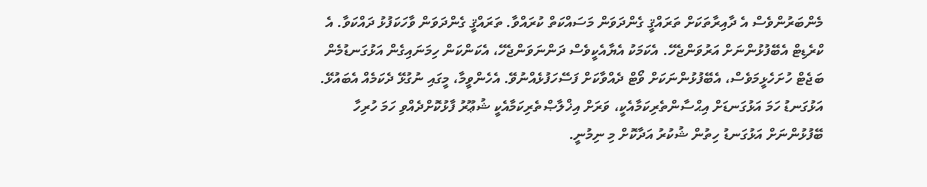މެންބަރުންވެސް އެ ދާއިރާތަކަށް ތަރައްޤީ ގެންދަވަން މަސައްކަތް ކުރައްވާ. ތަރައްޤީ ގެންދަވަން ވާހަކަފުޅު ދައްކަވާ. އެ ކްރެޑިޓް އެބޭފުޅުންނަށް އަރުވަންޖެހޭ. އެކަމަކު އެޔާއެކީވެސް ދަންނަވަންޖެހޭ، އެކަންކަން ހިމަނައިގެން އަޅުގަނޑުމެން ބަޖެޓް ހުށަހެޅީމަވެސް، އެބޭފުޅުންނަކަށް ވޯޓް ދެއްވާކަށް ފަސޭހަފުޅެއްނުވޭ. އެހެންވީމާ، މީގައި ނުގުޅޭ ދެކަމެއް އެބައުޅޭ. އަޅުގަނޑު ހަމަ އަޅުގަނޑަށް އިޙްސާންތެރިކަމާއެކީ، ވަރަށް އިޚްލާޞްތެރިކަމާއެކީ ޝުޢޫރު ފާޅުކޮށްދެއްވި ހަމަ ހުރިހާ ބޭފުޅުންނަށް އަޅުގަނޑު ހިތުން ޝުކުރު އަދާކޮށް މި ނިމުނީ.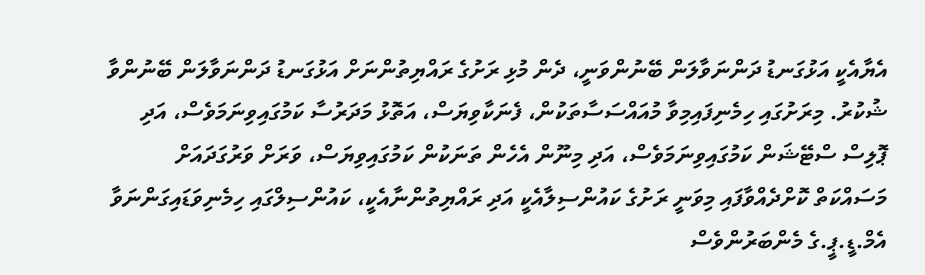އެޔާއެކީ އަޅުގަނޑު ދަންނަވާލަން ބޭނުންވަނީ، ދެން މުޅި ރަށުގެ ރައްޔިތުންނަށް އަޅުގަނޑު ދަންނަވާލަން ބޭނުންވާ ޝުކުރު. މިރަށުގައި ހިމެނިފައިމިވާ މުއައްސަސާތަކުން، ފެނަކާވިޔަސް، އަތޮޅު މަދަރުސާ ކަމުގައިވިނަމަވެސް، އަދި ޕޮލިސް ސްޓޭޝަން ކަމުގައިވިނަމަވެސް، އަދި މިނޫން އެހެން ތަނަކުން ކަމުގައިވިޔަސް، ވަރަށް ވަރުގަދައަށް މަސައްކަތް ކޮށްދެއްވާފައި މިވަނީ ރަށުގެ ކައުންސިލާއެކީ އަދި ރައްޔިތުންނާއެކީ، ކައުންސިލްގައި ހިމެނިވަޑައިގަންނަވާ އެމް.ޑީ.ޕީ.ގެ މެންބަރުންވެސް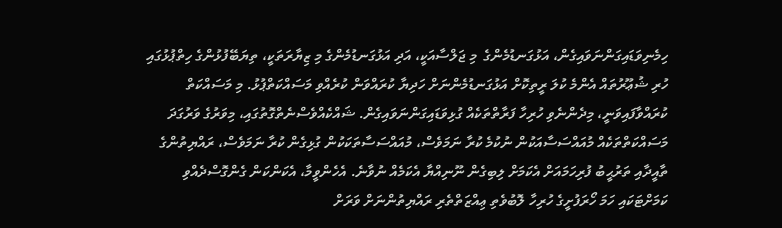ހިމެނިވަޑައިގަންނަވައިގެން، އަޅުގަނޑުމެންގެ  މި ޖަލްސާއަކީ، އަދި އަޅުގަނޑުމެންގެ މި ޒިޔާރަތަކީ، ތިޔަބޭފުޅުންގެ ހިތްޕުޅުގައި ހުރި ޝުޢޫރުތައް އެންމެ ކުލަ ރީތިކޮށް އަޅުގަނޑުމެންނަށް ހަދިޔާ ކުރައްވަން ކުރެއްވި މަސައްކަތްޕުޅު. މި މަސައްކަތް ކުރައްވާފައިވަނީ، މިދެންނެވި ހުރިހާ ފަރާތްތަކެއް ގުޅިވަޑައިގަންނަވައިގެން. ޝައްކެއްވެސްނެތްގޮތުގައި، މިވަރުގެ ވަރުގަދަ މަސައްކަތްތަކެއް މުއައްސަސާއަކުން ނުކުމެ ކުރާ ނަމަވެސް، މުއައްސަސާތަކަކުން ގުޅިގެން ކުރާ ނަމަވެސް، ރައްޔިތުންގެ ތާއީދާއި ތަރުޙީބު ފުރިހަމައަށް އެކަމަށް ލިބިގެން ނޫނިއްޔާ އެކަމެއް ނުވާނެ. އެހެންވީމާ، އެކަންކަން ގެންގޮސްދެއްވި ކަމަށްޓަކައި ހަމަ ހޯރަފުށީގެ ހުރިހާ ލޮބުވެތި ޢިއްޒަތްތެރި ރައްޔިތުންނަށް ވަރަށް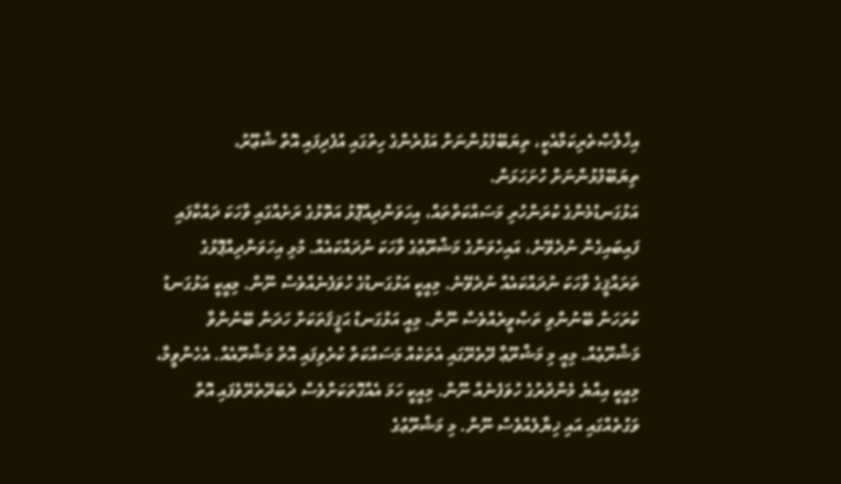އިޚްލާޞްތެރިކަމާއެކީ، ތިޔަބޭފުޅުންނަށް އަފުރެންގެ ހިތުގައި އުފެދިފައި އޮތް ޝުޢޫރު، ތިޔަބޭފުޅުންނަށް ހުށަހަޅަން.
އަޅުގަނޑުމެންގެ ކުރަންހުރި މަސައްކަތްތައް، އިހަވަންދިއްޕޮޅު އަތޮޅުގެ ރަށެއްގައި ވާހަކަ ދައްކާފައި ފައިބައިގެން ނުދެވޭނެ، އައިހެވަންގެ މަޝްރޫޢުގެ ވާހަކަ ނުދައްކައެއް. މުޅި އިހަވަންދިއްޕޮޅުގެ ތަރައްޤީގެ ވާހަކަ ނުދައްކައެއް ނުދެވޭނެ. މިއީކީ އަޅުގަނޑުގެ ހުވަފެނެއްވެސް ނޫން. މިއީކީ އަޅުގަނޑު ކުރަހަން ބޭނުންވި ތަޞްވީރެއްވެސް ނޫން. މިއީ އަޅުގަނޑު ޙަޤީޤަތަކަށް ހަދަން ބޭނުންވާ މަޝްރޫޢެއް. މިއީ މި މަޝްރޫޢާ ދޭތެރޭގައި އެތަކެއް މަސައްކަތް ކުރެވިފައި އޮތް މަޝްރޫއެއް. އެހެންވީމާ، މިއީކީ އިއްޔެ މެންދުރުގެ ހުވަފެނެއް ނޫން. މިއީކީ ހަމަ އެއްގޮތަކަށްވެސް ދެބަދޭތެރޭވެފައި އޮތް ވަގުތެއްގައި އައި ޚިޔާލެއްވެސް ނޫން. މި މަޝްރޫޢުގެ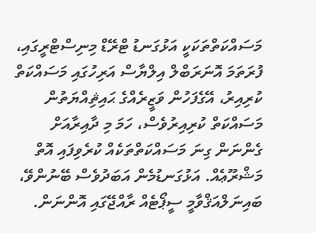މަސައްކަތްތަކަކީ އަޅުގަނޑު ޓްރޭޑް މިނިސްޓްރީގައި، ފުރަތަމަ އޮނަރަބްލް އިލްޔާސް އަރިހުގައި މަސައްކަތް ކުރިއިރު، އޭގެފަހުން ވަޒީރެއްގެ ޙައިޘިއްޔަތުން މަސައްކަތް ކުރިއިރުވެސް، ހަމަ މި ދާއިރާއަށް ގެންނަން ގިނަ މަސައްކަތްތަކެއް ކުރެވިފައި އޮތް މަޝްރޫޢެއް. އަޅުގަނޑުމެން އަބަދުވެސް ބޭނުންވޭ، ބައިނަލްއަޤްވާމީ ސީޕޯޓެއް ރާއްޖޭގައި އޮންނަން.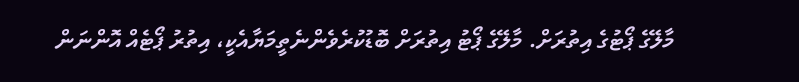މާލޭގެ ޕޯޓުގެ އިތުރަށް. މާލޭގެ ޕޯޓު އިތުރަށް ބޮޑުކުރެވެންނެތީމަޔާއެކީ، އިތުރު ޕޯޓެއް އޮންނަން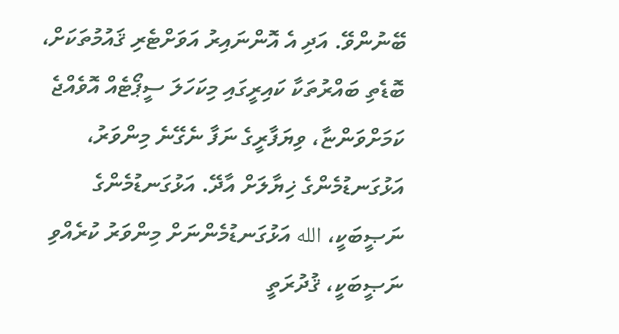ބޭނުންވޭ. އަދި އެ އޮންނައިރު އަވަށްޓެރި ޤައުމުތަކަށް، ބޮޑެތި ބައްރުތަކާ ކައިރީގައި މިކަހަލަ ސީޕޯޓެއް އޮވެއްޖެ ކަމަށްވަންޏާ، ވިޔަފާރީގެ ނަފާ ނެގޭނެ މިންވަރު، އަޅުގަނޑުމެންގެ ޚިޔާލަށް އާދޭ. އަޅުގަނޑުމެންގެ ނަޞީބަކީ، الله އަޅުގަނޑުމެންނަށް މިންވަރު ކުރެއްވި ނަޞީބަކީ، ޤުދުރަތީ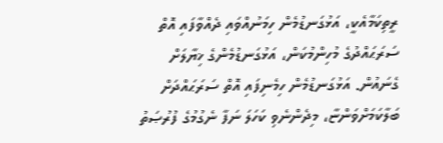ރީތިކަމާއެކީ، އަޅުގަނޑުމެން ހިމަނުއްވައި ދެއްވާފައި އޮތް ސަރަޙައްދުގެ މުހިންމުކަން، އަޅުގަނޑުމެންގެ ޚިޔާލަށް ގެނައުން. އަޅުގަނޑުމެން ހިމެނިފައި އޮތް ސަރަޙައްދަށް ބަލާކަމަށްވަންޏާ، މިދެންނެވި ކަހަލަ ނަފާ ނެގުމުގެ ފުރުޞަތު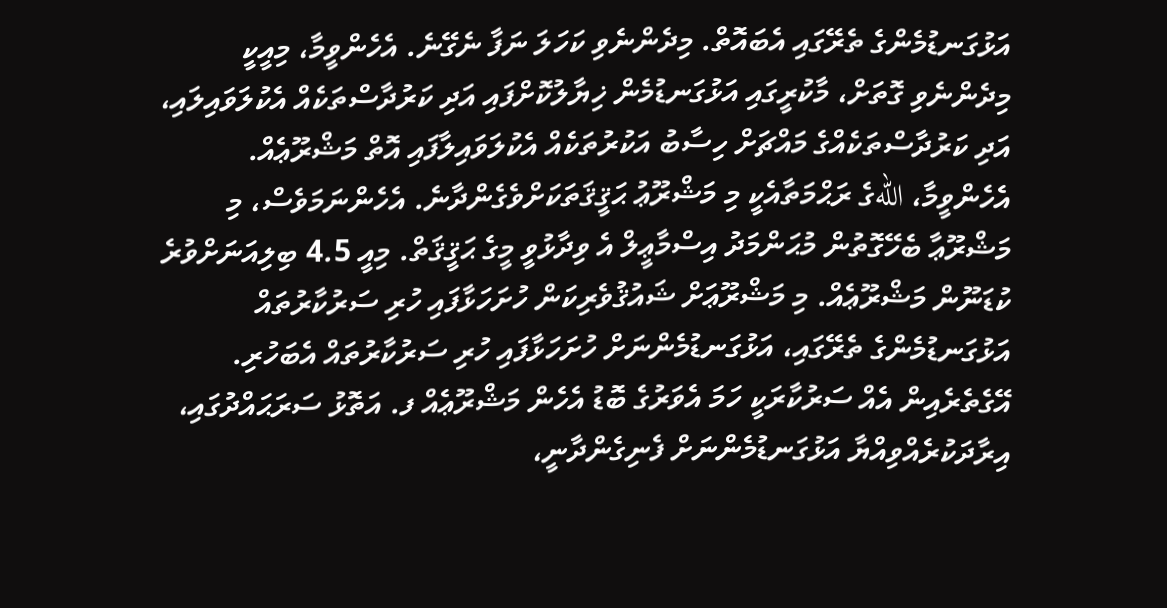އަޅުގަނޑުމެންގެ ތެރޭގައި އެބައޮތް. މިދެންނެވި ކަހަލަ ނަފާ ނެގޭނެ. އެހެންވީމާ، މިއީކީ މިދެންނެވި ގޮތަށް، މާކުރީގައި އަޅުގަނޑުމެން ޚިޔާލުކޮށްފައި އަދި ކަރުދާސްތަކެއް އެކުލަވައިލައި، އަދި ކަރުދާސްތަކެއްގެ މައްޗަށް ހިސާބު އަކުރުތަކެއް އެކުލަވައިލާފައި އޮތް މަޝްރޫޢެއް. އެހެންވީމާ، اللهގެ ރަޙްމަތާއެކީ މި މަޝްރޫޢު ޙަޤީޤަތަކަށްވެގެންދާނެ. އެހެންނަމަވެސް، މި މަޝްރޫޢާ ބެހޭގޮތުން މުޙަންމަދު އިސްމާޢީލް އެ ވިދާޅުވީ މީގެ ޙަޤީޤަތް. މިއީ 4.5 ބިލިއަނަށްވުރެ ކުޑަނޫން މަޝްރޫޢެއް. މި މަޝްރޫޢަށް ޝައުޤުވެރިކަން ހުށަހަޅާފައި ހުރި ސަރުކާރުތައް އަޅުގަނޑުމެންގެ ތެރޭގައި، އަޅުގަނޑުމެންނަށް ހުށަހަޅާފައި ހުރި ސަރުކާރުތައް އެބަހުރި. އޭގެތެރެއިން އެއް ސަރުކާރަކީ ހަމަ އެވަރުގެ ބޮޑު އެހެން މަޝްރޫޢެއް ފ. އަތޮޅު ސަރަޙައްދުގައި، އިރާދަކުރެއްވިއްޔާ އަޅުގަނޑުމެންނަށް ފެނިގެންދާނީ،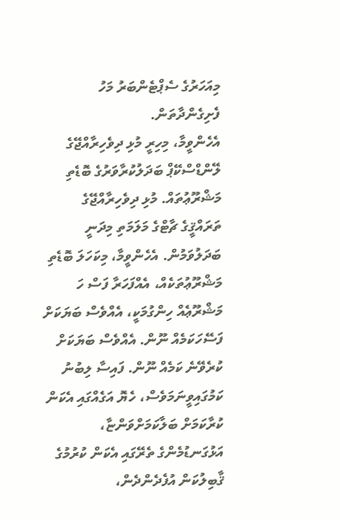މިއަހަރުގެ ސެޕްޓެންބަރު މަހު ފެށިގެންދާތަން.
އެހެންވީމާ، މިހިރީ މުޅި ދިވެހިރާއްޖޭގެ ލޭންޑްސްކޭޕް ބަދަލުކުރާވަރުގެ ބޮޑެތި މަޝްރޫޢުތައް. މުޅި ދިވެހިރާއްޖޭގެ ތަރައްޤީގެ ޗާޓްގެ މަލަމަތި މިދަނީ ބަދަލުވަމުން. އެހެންވީމާ، މިކަހަލަ ބޮޑެތި މަޝްރޫޢުތަކެއް، އެއްފަހަރާ ފަސް ހަ މަޝްރޫޢެއް ހިންގުމަކީ، އެއްވެސް ބަޔަކަށް ފަސޭހަކަމެއް ނޫން. އެއްވެސް ބަޔަކަށް ކުރެވޭނެ ކަމެއް ނޫން. ފައިސާ ލިބުނު ކަމުގައިވީނަމަވެސް، ހެޔޮ އަގެއްގައި އެކަން ކުރާކަމަށް ބަލާކަމަށްވަންޏާ، އަޅުގަނޑުމެންގެ ތެރޭގައި އެކަން ކުރުމުގެ ޤާބިލުކަން އުފެދެންދެން،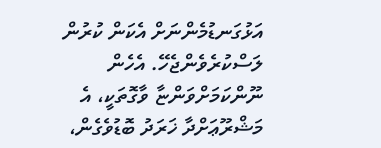އަޅުގަނޑުމެންނަށް އެކަން ކުރުން ލަސްކުރެވެންޖެހޭ. އެހެން ނޫންކަމަށްވަންޏާ ވާގޮތަކީ، އެ މަޝްރޫޢަށްދާ ޚަރަދު ބޮޑުވެގެން،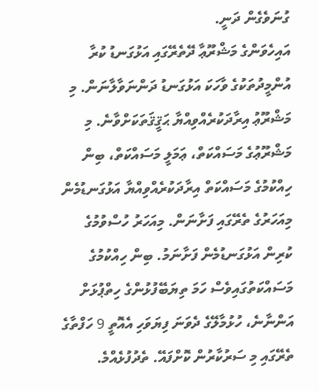ގުނަވެގެން ދަނީ.
އައިހެވަންގެ މަޝްރޫޢާ ދޭތެރޭގައި އަޅުގަނޑު ކުރާ އުންމީދުތަކުގެ ވާހަކަ އަޅުގަނޑު ދަންނަވާލާނަން. މި މަޝްރޫޢު އިރާދަކުރެއްވިއްޔާ ޙަޤީޤަތަކަށްވާނެ. މި މަޝްރޫޢުގެ މަސައްކަތް، ޢަމަލީ މަސައްކަތް، ބިން ހިއްކުމުގެ މަސައްކަތް އިރާދަކުރެއްވިއްޔާ އަޅުގަނޑުމެން މިއަހަރުގެ ތެރޭގައި ފަށާނަން. މިއަހަރު ހުސްވުމުގެ ކުރިން އަޅުގަނޑުމެން ފަށާނަމު. ބިން ހިއްކުމުގެ މަސައްކަތުގައިވެސް ހަމަ ތިޔަބޭފުޅުންގެ ހިތްޕުޅަށް އަންނާނެ، ހުޅުމާލޭގެ ދެވަނަ ފިޔަވަހި އެއޮތީ 9 ހަފްތާގެ ތެރޭގައި މި ސަރުކާރުން ކޮށްފައޭ. ތެދުފުޅެއްމެ.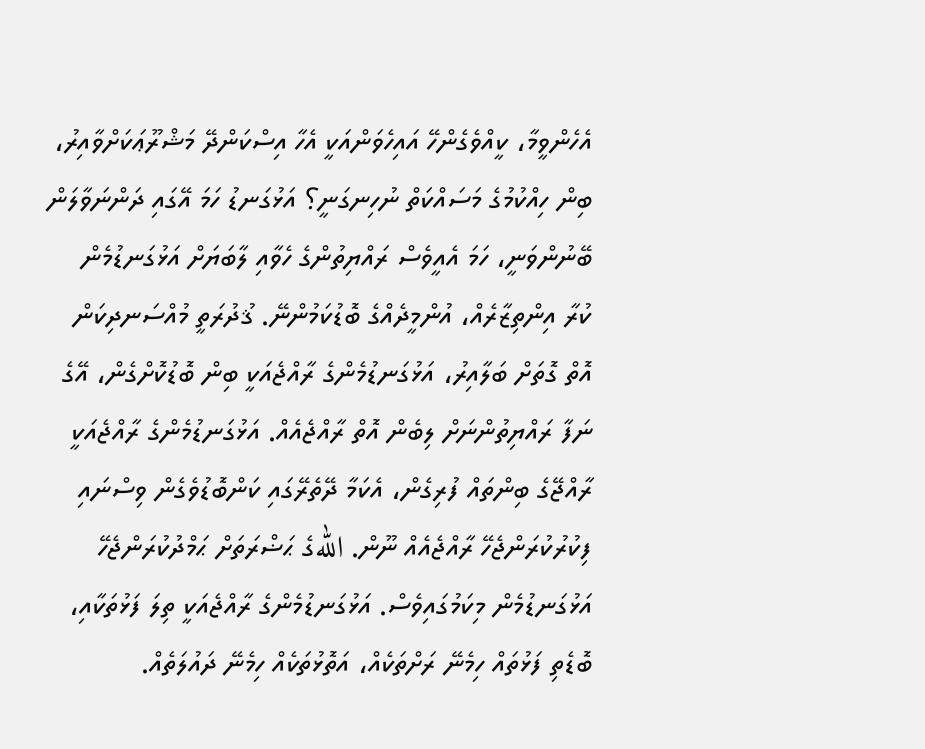އެހެންވީމާ، ކީއްވެގެންހޭ އައިހެވަންއަކީ އެހާ އިސްކަންދޭ މަޝްރޫޢަކަށްވާއިރު، ބިން ހިއްކުމުގެ މަސައްކަތް ނުހިނގަނީ؟ އަޅުގަނޑު ހަމަ އޭގައި ދަންނަވާލަން ބޭނުންވަނީ، ހަމަ އެއީވެސް ރައްޔިތުންގެ ހެވާއި ލާބަޔަށް އަޅުގަނޑުމެން ކުރާ އިންތިޒާރެއް، އުންމީދެއްގެ ބޮޑުކަމުންނޭ. ޤުދުރަތީ މުއްސަނދިކަން އޮތް ގޮތަށް ބަލާއިރު، އަޅުގަނޑުމެންގެ ރާއްޖެއަކީ ބިން ބޮޑުކޮށްގެން، އޭގެ ނަފާ ރައްޔިތުންނަށް ލިބެން އޮތް ރާއްޖެއެއް. އަޅުގަނޑުމެންގެ ރާއްޖެއަކީ ރާއްޖޭގެ ބިންތައް ފުރިގެން، އެކަމާ ދޭތެރޭގައި ކަންބޮޑުވެގެން ވިސްނައި ފިކުރުކުރަންޖެހޭ ރާއްޖެއެއް ނޫން. اللهގެ ޙަޟްރަތަށް ޙަމްދުކުރަންޖެހޭ އަޅުގަނޑުމެން މިކަމުގައިވެސް. އަޅުގަނޑުމެންގެ ރާއްޖެއަކީ ތިލަ ފަޅުތަކާއި، ބޮޑެތި ފަޅުތައް ހިމެނޭ ރަށްތަކެއް، އަތޮޅުތަކެއް ހިމެނޭ ދައުލަތެއް.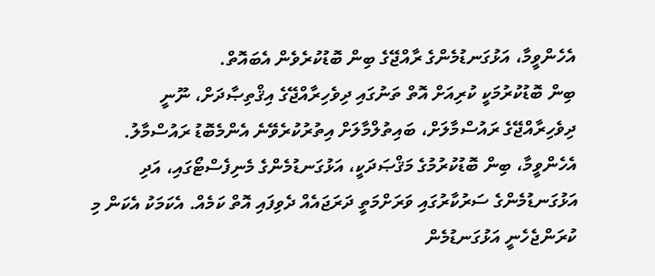އެހެންވީމާ، އަޅުގަނޑުމެންގެ ރާއްޖޭގެ ބިން ބޮޑުކުރެވެން އެބައޮތް.
ބިން ބޮޑުކުރުމަކީ ކުރިއަށް އޮތް ތަނުގައި ދިވެހިރާއްޖޭގެ އިޤްތިޞާދަށް، ނޫނީ ދިވެހިރާއްޖޭގެ ރައުސްމާލަށް، ބައިތުލްމާލަށް އިތުރުކުރެވޭނެ އެންމެބޮޑު ރައުސްމާލު. އެހެންވީމާ، ބިން ބޮޑުކުރުމުގެ މަޤްޞަދަކީ، އަޅުގަނޑުމެންގެ މެނިފެސްޓޯގައި، އަދި އަޅުގަނޑުމެންގެ ސަރުކާރުގައި ވަރަށްމަތީ ދަރަޖައެއް ދެވިފައި އޮތް ކަމެއް. އެކަމަކު އެކަން މި ކުރަންޖެހެނީ އަޅުގަނޑުމެން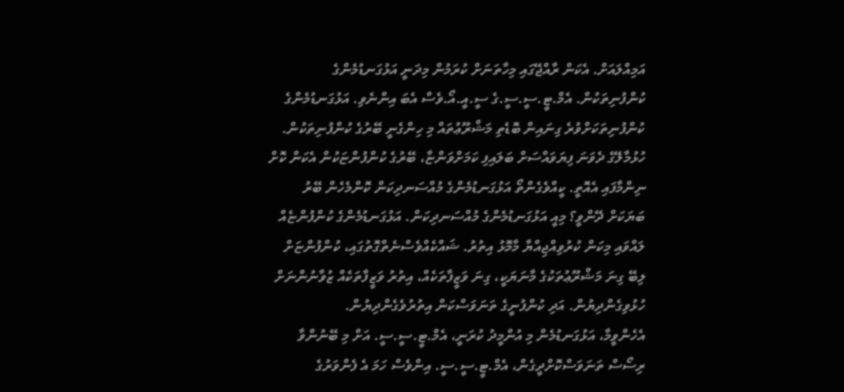އަމިއްލައަށް. އެކަން ރާއްޖޭގައި މިހާތަނަށް ކުރަމުން މިދަނީ އަޅުގަނޑުމެންގެ ކުންފުނިތަކުން. އެމް.ޓީ.ސީ.ސީ.ގެ ސީ.އީ.އޯ.ވެސް އެބަ އިންނެވި. އަޅުގަނޑުމެންގެ ކުންފުނިތަކަށްވުރެ ގިނައިން ބޮޑެތި މަޝްރޫޢުތައް މި ހިންގެނީ ބޭރުގެ ކުންފުނިތަކުން. ހުޅުމާލޭގެ ދެވަނަ ފިޔަވައްސަށް ބަލައިފި ކަމަށްވަންޏާ، ބޭރުގެ ކުންފުންޏަކުން އެކަން ކޮށް ނިންމާފައި އެއޮތީ. ކީއްވެގެންތޯ އަޅުގަނޑުމެންގެ މުއްސަނދިކަން ކޮންމެހެން ބޭރު ބަޔަކަށް ދޭންވީ؟ މިއީ އަޅުގަނޑުމެންގެ މުއްސަނދިކަން. އަޅުގަނޑުމެންގެ ކުންފުންޏެއް ލައްވައި މިކަން ކުރުވިއްޖިއްޔާ މާމޮޅު އިތުރު. ޝައްކެއްވެސްނެތްގޮތުގައި، ކުންފުންޏަށް ލިބޭ ގިނަ މަޝްރޫޢުތަކުގެ މާނަޔަކީ، ގިނަ ވަޒީފާތަކެއް، އިތުރު ވަޒީފާތަކެއް ޒުވާނުންނަށް ހުޅުވިގެންދިޔުން. އަދި ކުންފުނީގެ ތަނަވަސްކަން އިތުރުވެގެންދިޔުން.
އެހެންވީމާ، އަޅުގަނޑުމެން މި އުންމީދު ކުރަނީ، އެމް.ޓީ.ސީ.ސީ. އަށް މި ބޭނުންވާ ރިސޯސް ތަނަވަސްކޮށްދީގެން، އެމް.ޓީ.ސީ.ސީ. އިންވެސް ހަމަ އެ ފެންވަރުގެ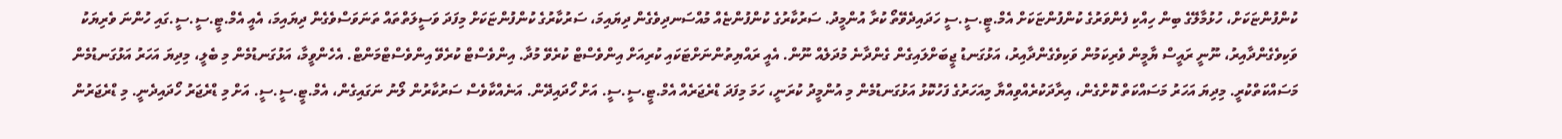ކުންފުންޏަކަށް، ހުޅުމާލޭގެ ބިން ހިއްކި ފެންވަރުގެ ކުންފުންޏަކަށް އެމް.ޓީ.ސީ.ސީ ހަދައިދެވޭތޯ ކުރާ އުންމީދު. ސަރުކާރުގެ ކުންފުންޏެއް މުއްސަނދިވެގެން ދިޔައިމަ، ސަރުކާރުގެ ކުންފުންޏަކަށް މިފަދަ ވަސީލަތްތައް ތަނަވަސްވެގެން ދިޔައިމަ، އެއީ އެމް.ޓީ.ސީ.ސީ.ގައި ހުންނަ ވެރިޔަކު ވަކިވެގެންދާއިރު، ނޫނީ ރައީސް ޔާމީން ވެރިކަމުން ވަކިވެގެންދާއިރު، އަޅުގަނޑު ޖީބަށްލައިގެން ގެންދާނެ މުދަލެއް ނޫން. އެއީ ރައްޔިތުންނަށްޓަކައި ކުރިއަށް އިންވެސްޓް ކުރެވޭ މުދާ. އިންވެސްޓް ކުރެވޭ އިންވެސްޓްމަންޓް. އެހެންވީމާ، އަޅުގަނޑުމެން މި ބެލީ، މިދިޔަ އަހަރު އަޅުގަނޑުމެން މަސައްކަތްކުރީ. މިދިޔަ އަހަރު މަސައްކަތް ކޮށްގެން، އިރާދަކުރެއްވިއްޔާ މިއަހަރުގެ ފަހުކޮޅު އަޅުގަނޑުމެން މި އުންމީދު ކުރަނީ، ހަމަ މިފަދަ ޑްރެޖަރެއް އެމް.ޓީ.ސީ.ސީ. އަށް ހޯދައިދޭން. އަނެއްކާވެސް ސަރުކާރުން ލޯނު ނަގައިގެން، އެމް.ޓީ.ސީ.ސީ. އަށް މި ޑްރެޖަރު ހޯދައިދެނީ. މި ޑްރެޖަރުން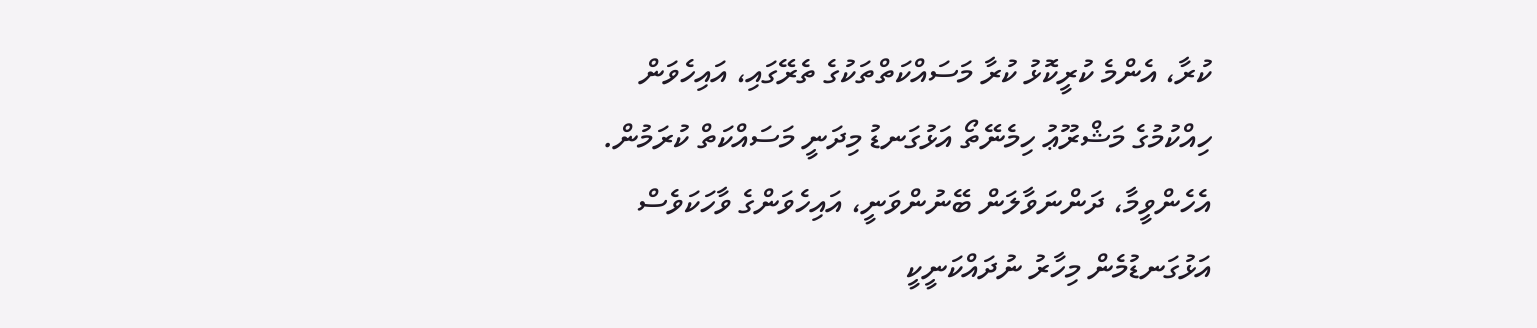ކުރާ، އެންމެ ކުރީކޮޅު ކުރާ މަސައްކަތްތަކުގެ ތެރޭގައި، އައިހެވަން ހިއްކުމުގެ މަޝްރޫޢު ހިމެނޭތޯ އަޅުގަނޑު މިދަނީ މަސައްކަތް ކުރަމުން.
އެހެންވީމާ، ދަންނަވާލަން ބޭނުންވަނީ، އައިހެވަންގެ ވާހަކަވެސް އަޅުގަނޑުމެން މިހާރު ނުދައްކަނީކީ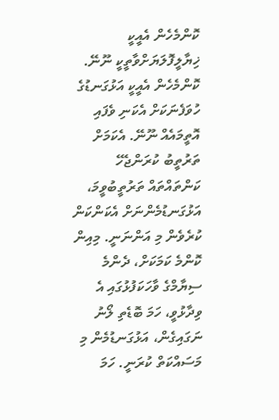ކޮންމެހެން އެއީކީ ޚިޔާލީފޮލަޔަށްވާތީކީ ނޫނޭ. ކޮންމެހެން އެއީކީ އަޅުގަނޑުގެ ހުވަފެނަކަށް އެކަނި ވެފައި އޮތީމައެއް ނޫނޭ. އެކަމަށް ތަރުތީބު ކުރަންޖެހޭ ކަންތައްތައް ތަރުތީބުވީމަ، އަޅުގަނޑުމެންނަށް އެކަންކަން ކުރެވެން މި އަންނަނީ. މިއިން ކޮންމެ ކަމަކަށް، ދެންމެ ސިޔާމްގެ ވާހަކަފުޅުގައި އެ ވިދާޅުވީ، ހަމަ ބޮޑެތި ލޯނު ނަގައިގެން، އަޅުގަނޑުމެން މި މަސައްކަތް ކުރަނީ. ހަމަ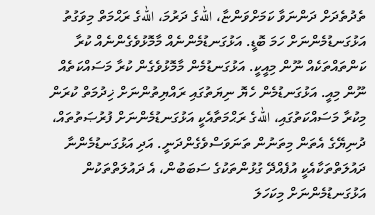ތެދުތެދަށް ދަންނަވާ ކަމަށްވަންޏާ، اللهގެ ދަރުމަ، اللهގެ ރަޙްމަތް މިވަގުތު އަޅުގަނޑުމެންނަށް ހަމަ ބޮޑީ. އަޅުގަނޑުމެންނެއް މާމޮޅުވެގެންނެއް ކުރާ ކަންތައްތަކެއް ނޫން މިއީކީ. އަޅުގަނޑުމެން މާމޮޅުވެގެން ކުރާ މަސައްކަތެއް ނޫން މިއީ. އަޅުގަނޑުމެން ހެޔޮ ނިޔަތުގައި ރައްޔިތުންނަށް ޚިދުމަތް ކުރަން މިކުރާ މަސައްކަތުގައި، اللهގެ ރަޙްމަތާއެކީ އަޅުގަނޑުމެންނަށް ފުރުޞަތުތައް، ދުނިޔޭގެ އެތަން މިތަނުން ތަނަވަސްވެގެންދަނީ. އަދި އަޅުގަނޑުމެންނާ ދައުލަތްތަކާއެކީ އުފެއްދޭ ގުޅުންތަކުގެ ސަބަބުން، އެ ދައުލަތްތަކުން އަޅުގަނޑުމެންނަށް މިކަހަލަ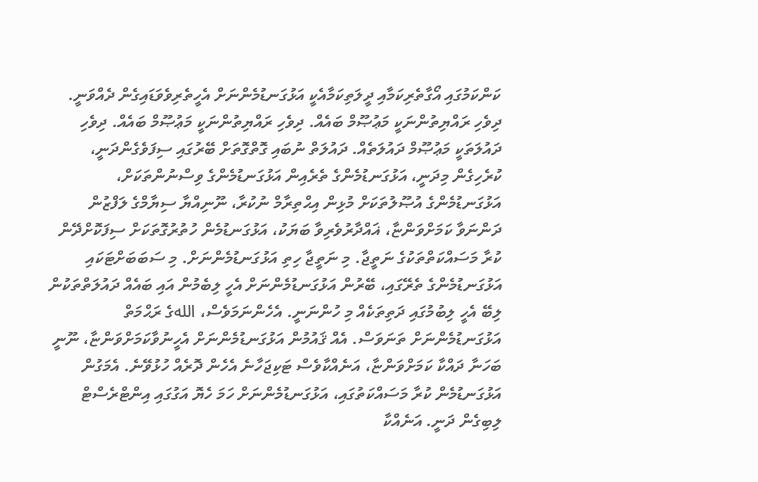ކަންކަމުގައި އޯގާތެރިކަމާއި ދީލަތިކަމާއެކީ އަޅުގަނޑުމެންނަށް އެހީތެރިވެވަޑައިގެން ދެއްވަނީ.
ދިވެހި ރައްޔިތުންނަކީ މަޢުޞޫމް ބައެއް. ދިވެހި ރައްޔިތުންނަކީ މަޢުޞޫމް ބައެއް. ދިވެހި ދައުލަތަކީ މަޢުޞޫމް ދައުލަތެއް. ދައުލަތް ނުބައި ގޮތްގޮތަށް ބޭރުގައި ސިފަވެގެންދަނީ، ކުރެހިގެން މިދަނީ، އަޅުގަނޑުމެންގެ ތެރެއިން އަޅުގަނޑުމެންގެ ވިސްނުންތަކަށް، އަޅުގަނޑުމެންގެ އުޞޫލުތަކަށް މުޅިން އިޙްތިރާމް ނުކުރާ، ނޫނިއްޔާ ސިޔާމްގެ ލަފްޒުން ދަންނަވާ ކަމަށްވަންޏާ، ޣައްދާރުވެރިވާ ބަޔަކު، އަޅުގަނޑުމެން ހުތުރުގޮތަކަށް ސިފަކޮށްދޭން ކުރާ މަސައްކަތްތަކުގެ ނަތީޖާ. މި ނަތީޖާ ހިތި އަޅުގަނޑުމެންނަށް. މި ސަބަބަށްޓަކައި އަޅުގަނޑުމެންގެ ތެރޭގައި، ބޭރުން އަޅުގަނޑުމެންނަށް އެހީ ލިބެމުން އައި ބައެއް ދައުލަތްތަކުން ލިބޭ އެހީ ލިބުމުގައި ދަތިތަކެއް މި ހުންނަނީ. އެހެންނަމަވެސް، اللهގެ ރަޙްމަތް އަޅުގަނޑުމެންނަށް ތަނަވަސް. އެއް ޤައުމުން އަޅުގަނޑުމެންނަށް އެހީނުވާކަމަށްވަންޏާ، ނޫނީ ބަހަނާ ދައްކާ ކަމަށްވަންޏާ، އަނެއްކާވެސް ޓަކިޖަހާނެ އެހެން ދޮރެއް ހުޅުވޭނެ. އެމަގުން އަޅުގަނޑުމެން ކުރާ މަސައްކަތުގައި، އަޅުގަނޑުމެންނަށް ހަމަ ހެޔޮ އަގުގައި އިންޓްރެސްޓް ލިބިގެން ދަނީ. އަނެއްކާ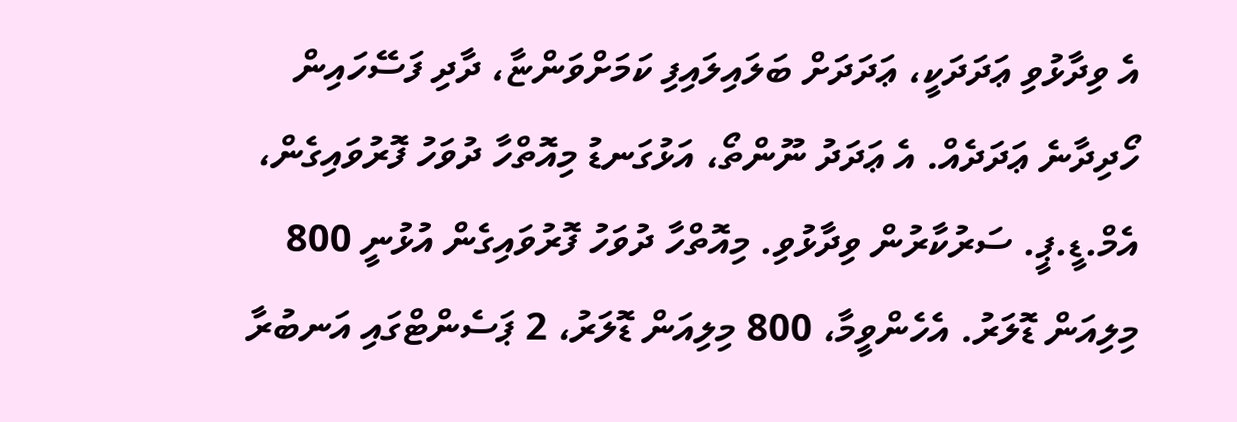އެ ވިދާޅުވި ޢަދަދަކީ، ޢަދަދަށް ބަލައިލައިފި ކަމަށްވަންޏާ، ދާދި ފަސޭހައިން ހޯދިދާނެ ޢަދަދެއް. އެ ޢަދަދު ނޫންތޯ، އަޅުގަނޑު މިއޮތްހާ ދުވަހު ފޮރުވައިގެން، އެމް.ޑީ.ޕީ. ސަރުކާރުން ވިދާޅުވި. މިއޮތްހާ ދުވަހު ފޮރުވައިގެން އުޅުނީ 800 މިލިއަން ޑޮލަރު. އެހެންވީމާ، 800 މިލިއަން ޑޮލަރު، 2 ޕަސެންޓްގައި އަނބުރާ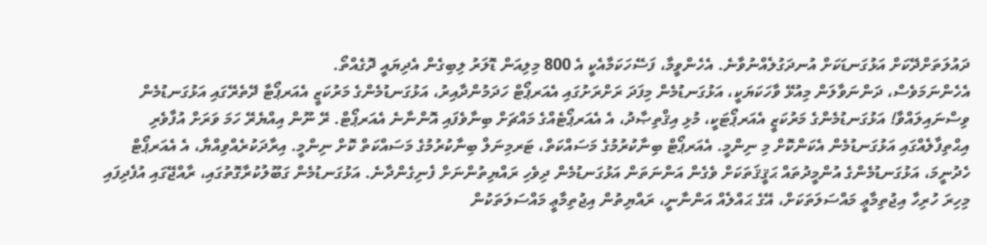ދައުލަތަށްދޭކަށް އަޅުގަނޑަކަށް އުނދަގުލެއްނުވާނެ. އެހެންވީމާ، ފަސޭހަކަމާއެކީ އެ 800 މިލިއަން ޑޮލަރު ލިބިގެން އެދިޔައީ ދޮގެއްތޯ.
އެހެންނަމަވެސް، ދަންނަވާލަން މިއުޅޭ ވާހަކަޔަކީ، އަޅުގަނޑުމެން މިފަދަ ރަށްރަށުގައި އެއަރޕޯޓް ހަދަމުންދާއިރު، އަޅުގަނޑުމެންގެ މަރުކަޒީ އެއަރޕޯޓާ ދޭތެރޭގައި އަޅުގަނޑުމެން ވިސްނައިލައްވާ! އަޅުގަނޑުމެންގެ މަރުކަޒީ އެއަރޕޯޓަކީ، މުޅި އިޤްތިޞާދު، އެ އެއަރޕޯޓެއްގެ މައްޗަށް ބިނާވެފައި އޮންނާނެ އެއަރޕޯޓް. ރޭ ނޫން އިއްޔެރޭ ހަމަ ވަރަށް އުފާވެރި އިޙްތިފާލެއްގައި އަޅުގަނޑުމެން އެކަންކޮށް މި ނިންމީ. އެއަރޕޯޓް ބިނާކުރުމުގެ މަސައްކަތް، ޓަރމިނަލް ބިނާކުރުމުގެ މަސައްކަތް ކޮށް ނިންމީ. އިރާދަކުރެއްވިއްޔާ، އެ އެއަރޕޯޓް ހެދުނީމަ، އަޅުގަނޑުމެންގެ އުންމީދުތައް ޙަޤީޤަތަކަށް ވެގެން އަންނަތަން އަޅުގަނޑުމެން ދިވެހި ރައްޔިތުންނަށް ފެނިގެންދާނެ. އަޅުގަނޑުމެން ގަބޫލުކުރާގޮތުގައި، ރާއްޖޭގައި އުފެދިފައި މިހިރަ ހުރިހާ އިޖުތިމާޢީ މައްސަލަތަކަށް، އޭގެ ޙައްލެއް އަންނާނީ، ރައްޔިތުން އިޖުތިމާޢީ މައްސަލަތަކުން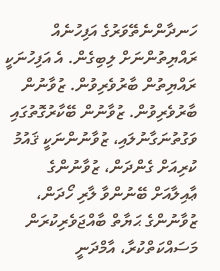ހަނދާންނެތޭވަރުގެ އަފިހުނެއް ރައްޔިތުންނަށް ލިބިގެން. އެ އަފިހުނަކީ ރައްޔިތުން ބާރުވެރިވުން. ޒުވާނުން ބާރުވެރިވުން. ޒުވާނުން ބޭކާރުގޮތުގައި ވަގުތުނަގާނުލައި، ޒުވާނުންނަކީ ޤައުމު ކުރިއަށް ގެންދަން، ޒުވާނުންގެ ޢާއިލާއަށް ބޭނުންވާ ލާރި ހޯދަން، ޒުވާނުންގެ ޙަޔާތް ބާއްޖަވެރިކުރަން މަސައްކަތްކުރާ، އާމްދަނީ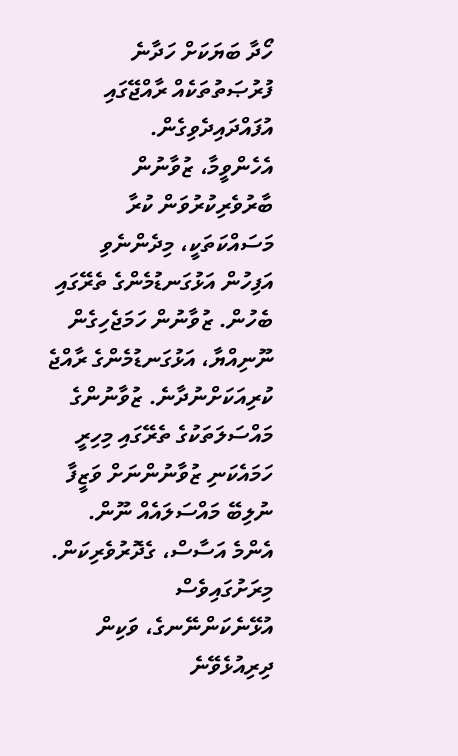ހޯދާ ބަޔަކަށް ހަދާނެ ފުރުޞަތުތަކެއް ރާއްޖޭގައި އުފައްދައިދެވިގެން.
އެހެންވީމާ، ޒުވާނުން ބާރުވެރިކުރުވަން ކުރާ މަސައްކަތަކީ، މިދެންނެވި އަފިހުން އަޅުގަނޑުމެންގެ ތެރޭގައި ބެހުން. ޒުވާނުން ހަމަޖެހިގެން ނޫނިއްޔާ، އަޅުގަނޑުމެންގެ ރާއްޖެ ކުރިއަކަށްނުދާނެ. ޒުވާނުންގެ މައްސަލަތަކުގެ ތެރޭގައި މިހިރީ ހަމައެކަނި ޒުވާނުންނަށް ވަޒީފާ ނުލިބޭ މައްސަލައެއް ނޫން. އެންމެ އަސާސް، ގެދޮރުވެރިކަން. މިރަށުގައިވެސް އުޅޭނެކަންނޭނގެ، ވަކިން ދިރިއުޅެވޭނެ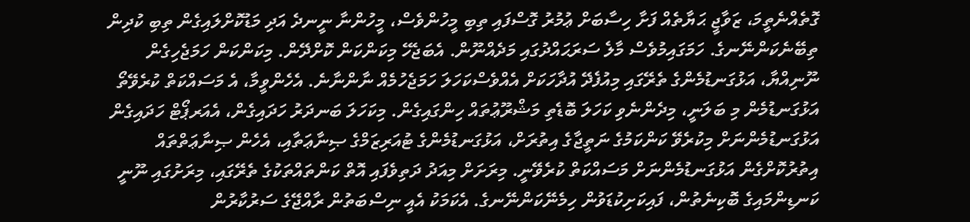ގޮތެއްނެތީމަ، ޒަވާޖީ ޙަޔާތެއް ފަށާ ހިސާބަށް ޢުމުރު ގޮސްފައި ތިބި މީހުންވެސް، މީހުންނާ ނީނދެ އަދި މަޑުކޮށްލައިގެން ތިބި ކުދިން ތިބޭނެކަންނޭނގެ. ހަމަގައިމުވެސް މާލެ ސަރަޙައްދުގައި މަދެއްނޫން. އެބަޖެހޭ މިކަންކަން ކޮށްދޭން. މިކަންކަން ހަމަޖެހިގެން ނޫނިއްޔާ، އަޅުގަނޑުމެންގެ ތެރޭގައި މިއުފެދޭ އުދާހަކަށް އެއްވެސްކަހަލަ ހަމަޖެހުމެއް ނާންނާނެ. އެހެންވީމާ، އެ މަސައްކަތް ކުރެވޭތޯ އަޅުގަނޑުމެން މި ބަލަނީ، މިދެންނެވި ކަހަލަ ބޮޑެތި މަޝްރޫޢުތައް ހިންގައިގެން. މިކަހަލަ ބަނދަރު ހަދައިގެން، އެއަރޕޯޓް ހަދައިގެން އަޅުގަނޑުމެންނަށް މިކުރެވޭ ކަންކަމުގެ ނަތީޖާގެ އިތުރަށް، އަޅުގަނޑުމެންގެ ޓުއަރިޒަމްގެ ޞިނާޢަތާއި، އެހެން ޞިނާޢަތްތައް އިތުރުކޮށްގެން އަޅުގަނޑުމެންނަށް މަސައްކަތް ކުރެވޭނީ. މިރަށަށް މިއަދު ދަތިވެފައި އޮތް ކަންތައްތަކުގެ ތެރޭގައި، މިރަށުގައި ނޫނީ ކަނޑިންމައިގެ ބޮކިނެތުން، ފައިކަށިކުޑަވުން ހިމެނޭކަންނޭނގެ. އެކަމަކު އެއީ ނިސްބަތުން ރާއްޖޭގެ ސަރުކާރުން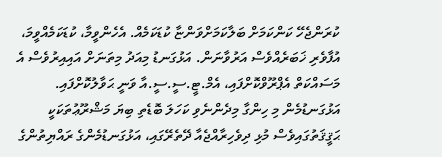ކުރަންޖެހޭ ކަންކަމަށް ބަލާކަމަށްވަންޏާ ކުޑަކަމެއް. އެހެންވީމާ، ކުޑަކަމެއްވީމަ، އުފާވެރި ޚަބަރެއްވެސް އަރުވާނަން. އަޅުގަނޑު މިއަދު މިތަނަށް އައިއިރުވެސް އެ މަސައްކަތް އެޕްރޫވްކޮށްފައި، އެމް.ޓީ.ސީ.ސީ.އާ ވަނީ ޙަވާލުކޮށްފައި.
އަޅުގަނޑުމެން މި ހިންގާ މިދެންނެވި ކަހަލަ ބޮޑެތި ބިޔަ މަޝްރޫޢުތަކަކީ ޙަޤީޤަތުގައިވެސް މުޅި ދިވެހިރާއްޖެއާ ދޭތެރޭގައި، އަޅުގަނޑުމެންގެ ރައްޔިތުންގެ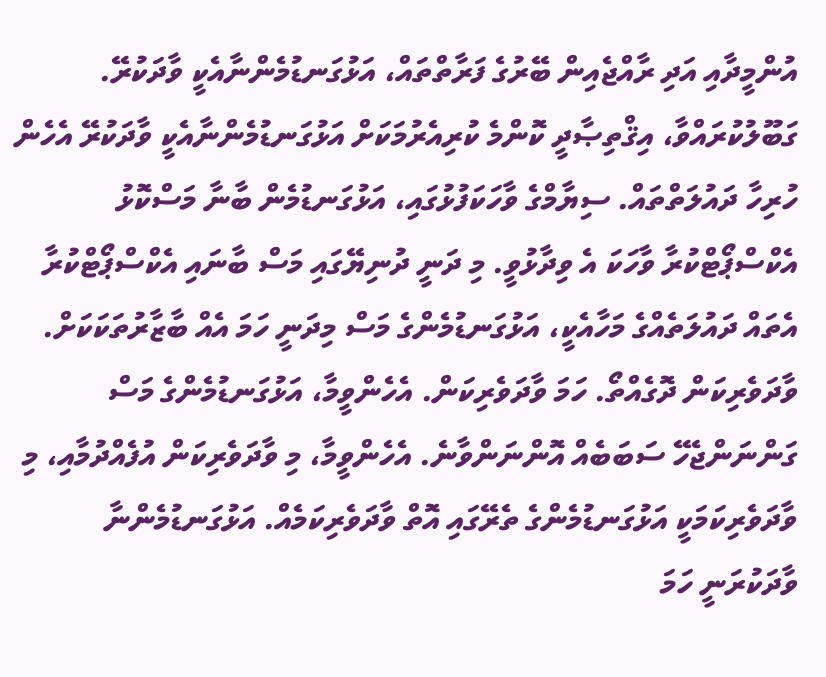އުންމީދާއި އަދި ރާއްޖެއިން ބޭރުގެ ފަރާތްތައް، އަޅުގަނޑުމެންނާއެކީ ވާދަކުރޭ. ގަބޫލުކުރައްވާ، އިޤްތިޞާދީ ކޮންމެ ކުރިއެރުމަކަށް އަޅުގަނޑުމެންނާއެކީ ވާދަކުރޭ އެހެން ހުރިހާ ދައުލަތްތައް. ސިޔާމްގެ ވާހަކަފުޅުގައި، އަޅުގަނޑުމެން ބާނާ މަސްކޮޅު އެކްސްޕޯޓްކުރާ ވާހަކަ އެ ވިދާޅުވީ. މި ދަނީ ދުނިޔޭގައި މަސް ބާނައި އެކްސްޕޯޓްކުރާ އެތައް ދައުލަތެއްގެ މަހާއެކީ، އަޅުގަނޑުމެންގެ މަސް މިދަނީ ހަމަ އެއް ބާޒާރުތަކަކަށް. ވާދަވެރިކަން ދޮގެއްތޯ. ހަމަ ވާދަވެރިކަން. އެހެންވީމާ، އަޅުގަނޑުމެންގެ މަސް ގަންނަންޖެހޭ ސަބަބެއް އޮންނަންވާނެ. އެހެންވީމާ، މި ވާދަވެރިކަން އުފެއްދުމާއި، މި ވާދަވެރިކަމަކީ އަޅުގަނޑުމެންގެ ތެރޭގައި އޮތް ވާދަވެރިކަމެއް. އަޅުގަނޑުމެންނާ ވާދަކުރަނީ ހަމަ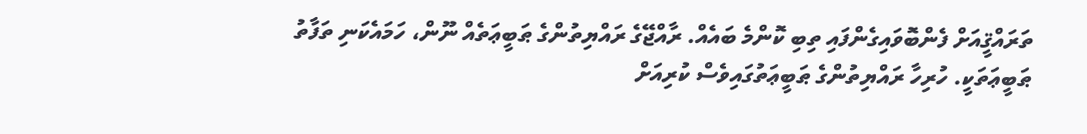ތަރައްޤީއަށް ފެންބޮވައިގެންފައި ތިބި ކޮންމެ ބައެއް. ރާއްޖޭގެ ރައްޔިތުންގެ ޠަބީޢަތެއް ނޫން، ހަމައެކަނި ތަފާތު ޠަބީޢަތަކީ. ހުރިހާ ރައްޔިތުންގެ ޠަބީޢަތުގައިވެސް ކުރިއަށް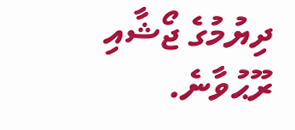ދިޔުމުގެ ޖޯޝާއި ރޫޙުވާނެ.